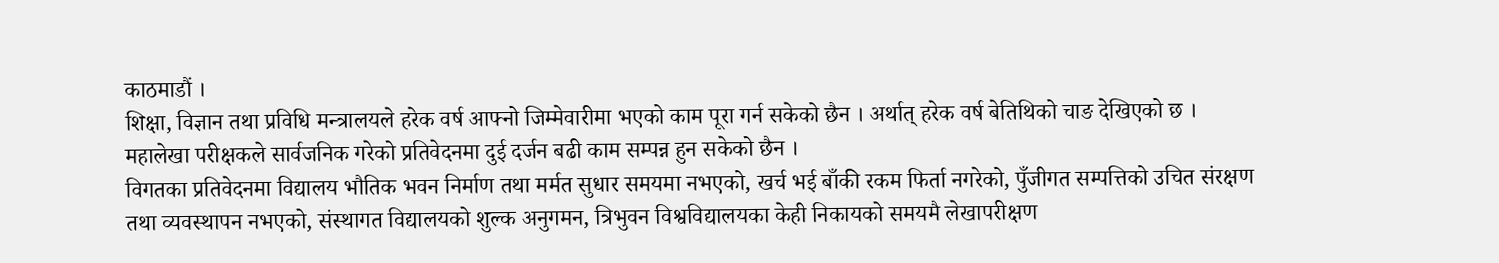काठमाडौं ।
शिक्षा, विज्ञान तथा प्रविधि मन्त्रालयले हरेक वर्ष आफ्नो जिम्मेवारीमा भएको काम पूरा गर्न सकेको छैन । अर्थात् हरेक वर्ष बेतिथिको चाङ देखिएको छ । महालेखा परीक्षकले सार्वजनिक गरेको प्रतिवेदनमा दुई दर्जन बढी काम सम्पन्न हुन सकेको छैन ।
विगतका प्रतिवेदनमा विद्यालय भौतिक भवन निर्माण तथा मर्मत सुधार समयमा नभएको, खर्च भई बाँकी रकम फिर्ता नगरेको, पुँजीगत सम्पत्तिको उचित संरक्षण तथा व्यवस्थापन नभएको, संस्थागत विद्यालयको शुल्क अनुगमन, त्रिभुवन विश्वविद्यालयका केही निकायको समयमै लेखापरीक्षण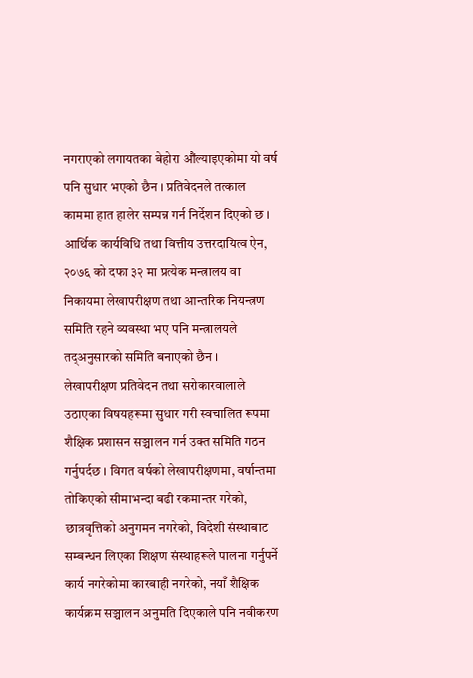नगराएको लगायतका बेहोरा औंल्याइएकोमा यो वर्ष पनि सुधार भएको छैन । प्रतिवेदनले तत्काल काममा हात हालेर सम्पन्न गर्न निर्देशन दिएको छ ।
आर्थिक कार्यविधि तथा वित्तीय उत्तरदायित्व ऐन, २०७६ को दफा ३२ मा प्रत्येक मन्त्रालय वा निकायमा लेखापरीक्षण तथा आन्तरिक नियन्त्रण समिति रहने व्यवस्था भए पनि मन्त्रालयले तद्अनुसारको समिति बनाएको छैन ।
लेखापरीक्षण प्रतिवेदन तथा सरोकारवालाले उठाएका विषयहरूमा सुधार गरी स्वचालित रूपमा शैक्षिक प्रशासन सञ्चालन गर्न उक्त समिति गठन गर्नुपर्दछ । विगत वर्षको लेखापरीक्षणमा, वर्षान्तमा तोकिएको सीमाभन्दा बढी रकमान्तर गरेको, छात्रवृत्तिको अनुगमन नगरेको, विदेशी संस्थाबाट सम्बन्धन लिएका शिक्षण संस्थाहरूले पालना गर्नुपर्ने कार्य नगरेकोमा कारबाही नगरेको, नयाँ शैक्षिक कार्यक्रम सञ्चालन अनुमति दिएकाले पनि नवीकरण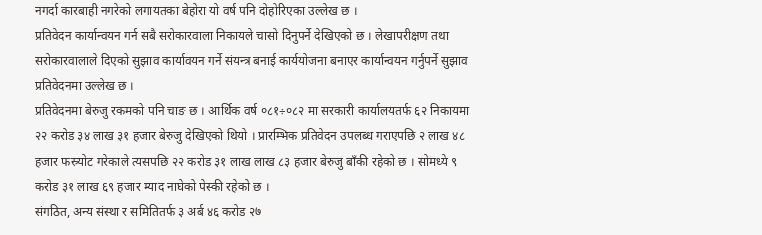नगर्दा कारबाही नगरेको लगायतका बेहोरा यो वर्ष पनि दोहोरिएका उल्लेख छ ।
प्रतिवेदन कार्यान्वयन गर्न सबै सरोकारवाला निकायले चासो दिनुपर्ने देखिएको छ । लेखापरीक्षण तथा सरोकारवालाले दिएको सुझाव कार्यावयन गर्ने संयन्त्र बनाई कार्ययोजना बनाएर कार्यान्वयन गर्नुपर्ने सुझाव प्रतिवेदनमा उल्लेख छ ।
प्रतिवेदनमा बेरुजु रकमको पनि चाङ छ । आर्थिक वर्ष ०८१÷०८२ मा सरकारी कार्यालयतर्फ ६२ निकायमा २२ करोड ३४ लाख ३१ हजार बेरुजु देखिएको थियो । प्रारम्भिक प्रतिवेदन उपलब्ध गराएपछि २ लाख ४८ हजार फस्र्योट गरेकाले त्यसपछि २२ करोड ३१ लाख लाख ८३ हजार बेरुजु बाँकी रहेको छ । सोमध्ये ९ करोड ३१ लाख ६९ हजार म्याद नाघेको पेस्की रहेको छ ।
संगठित, अन्य संस्था र समितितर्फ ३ अर्ब ४६ करोड २७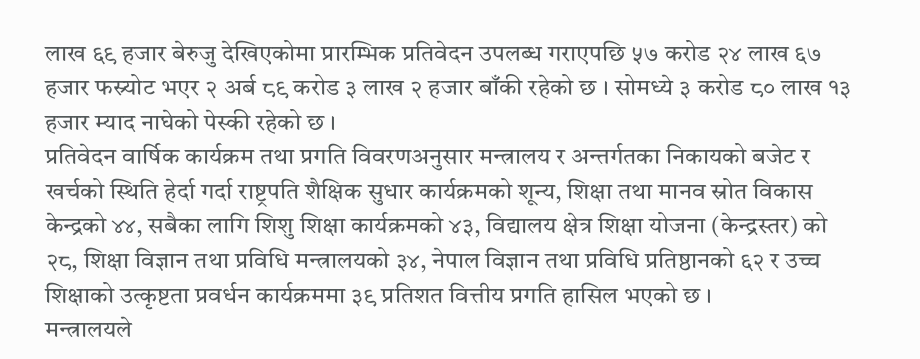लाख ६९ हजार बेरुजु देखिएकोमा प्रारम्भिक प्रतिवेदन उपलब्ध गराएपछि ५७ करोड २४ लाख ६७ हजार फस्र्योट भएर २ अर्ब ८९ करोड ३ लाख २ हजार बाँकी रहेको छ । सोमध्ये ३ करोड ८० लाख १३ हजार म्याद नाघेको पेस्की रहेको छ ।
प्रतिवेदन वार्षिक कार्यक्रम तथा प्रगति विवरणअनुसार मन्त्रालय र अन्तर्गतका निकायको बजेट र खर्चको स्थिति हेर्दा गर्दा राष्ट्रपति शैक्षिक सुधार कार्यक्रमको शून्य, शिक्षा तथा मानव स्रोत विकास केन्द्रको ४४, सबैका लागि शिशु शिक्षा कार्यक्रमको ४३, विद्यालय क्षेत्र शिक्षा योजना (केन्द्रस्तर) को २८, शिक्षा विज्ञान तथा प्रविधि मन्त्रालयको ३४, नेपाल विज्ञान तथा प्रविधि प्रतिष्ठानको ६२ र उच्च शिक्षाको उत्कृष्टता प्रवर्धन कार्यक्रममा ३९ प्रतिशत वित्तीय प्रगति हासिल भएको छ ।
मन्त्रालयले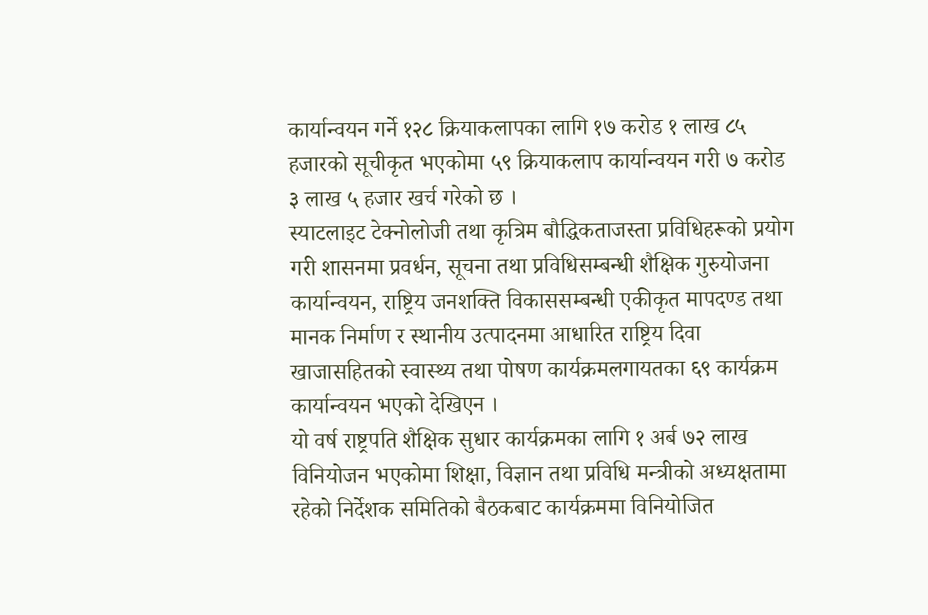कार्यान्वयन गर्ने १२८ क्रियाकलापका लागि १७ करोड १ लाख ८५ हजारको सूचीकृत भएकोमा ५९ क्रियाकलाप कार्यान्वयन गरी ७ करोड ३ लाख ५ हजार खर्च गरेको छ ।
स्याटलाइट टेक्नोलोजी तथा कृत्रिम बौद्धिकताजस्ता प्रविधिहरूको प्रयोग गरी शासनमा प्रवर्धन, सूचना तथा प्रविधिसम्बन्धी शैक्षिक गुरुयोजना कार्यान्वयन, राष्ट्रिय जनशक्ति विकाससम्बन्धी एकीकृत मापदण्ड तथा मानक निर्माण र स्थानीय उत्पादनमा आधारित राष्ट्रिय दिवा खाजासहितको स्वास्थ्य तथा पोषण कार्यक्रमलगायतका ६९ कार्यक्रम कार्यान्वयन भएको देखिएन ।
यो वर्ष राष्ट्रपति शैक्षिक सुधार कार्यक्रमका लागि १ अर्ब ७२ लाख विनियोजन भएकोमा शिक्षा, विज्ञान तथा प्रविधि मन्त्रीको अध्यक्षतामा रहेको निर्देशक समितिको बैठकबाट कार्यक्रममा विनियोजित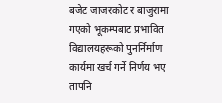बजेट जाजरकोट र बाजुरामा गएको भूकम्पबाट प्रभावित विद्यालयहरूको पुनर्निर्माण कार्यमा खर्च गर्ने निर्णय भए तापनि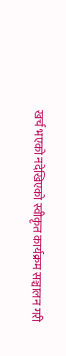खर्च भएको नदेखिएको स्वीकृत कार्यक्रम सञ्चालन गरी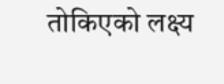तोकिएको लक्ष्य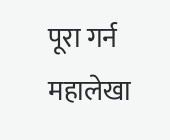पूरा गर्न महालेखा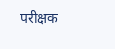परीक्षक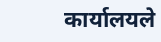कार्यालयले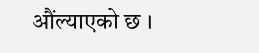औंल्याएको छ ।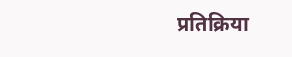प्रतिक्रिया